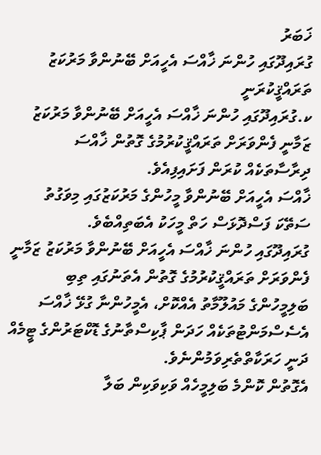ޚަބަރު
ގުރައިދޫގައި ހުންނަ ޚާއްސަ އެހީއަށް ބޭނުންވާ މަރުކަޒު ތަރައްޤީކުރަނީ
ކ.ގުރައިދޫގައި ހުންނަ ޚާއްސަ އެހީއަށް ބޭނުންވާ މަރުކަޒު ޒަމާނީ ފެންވަރަށް ތަރައްޤީކުރުމުގެ ގޮތުން ޚާއްސަ ދިރާސާތަކެއް ކުރަން ފަށައިފިއެވެ.
ޚާއްސަ އެހީއަށް ބޭނުންވާ މީހުންގެ މަރުކަޒުގައި މިވަގުތު ސަތޭކަ ފަސްދޮޅަސް ހަތް މީހަކު އެބަތިއްބެވެ.
ގުރައިދޫގައި ހުންނަ ޚާއްސަ އެހީއަށް ބޭނުންވާ މަރުކަޒު ޒަމާނީ ފެންވަރަށް ތަރައްޤީކުރުމުގެ ގޮތުން އެތަނުގައި ތިބި ބަލިމީހުންގެ މައުލޫމާތު އެއްކޮށް، އެމީހުންނާ ގުޅޭ ޚާއްސަ އެސެސްމަންޓުތަކެއް ހަދަން ޕާކިސްތާނުގެ ޑޮކްޓަރުންގެ ޓީމެއް ދަނީ ހަރަކާތްތެރިވަމުންނެވެ.
އެގޮތުން ކޮންމެ ބަލިމީހެއް ވަކިވަކިން ބަލާ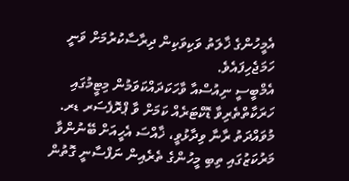އެމީހުންގެ ޚާލަތު ވަކިވަކިން ދިރާސާކުރުމަށް ވަނީ ހަމަޖެހިފައެވެ.
އެމްބީސީ ނިއުސްއާ ވާހަކަދައްކަވަމުން މިޓީމުގައި ހަރަކާތްތެރިވާ ޑޮކްޓަރެއް ކަމަށް ވާ ޕްރޮފެސަރ ޑރ. މުވައްދަތު ރާނާ ވިދާޅުވީ، ޚާއްސަ އެހީއަށް ބޭނުންވާ މަރުކަޒުގައި ތިބި މީހުންގެ ތެރެއިން ނަފްސާނީ ގޮތުން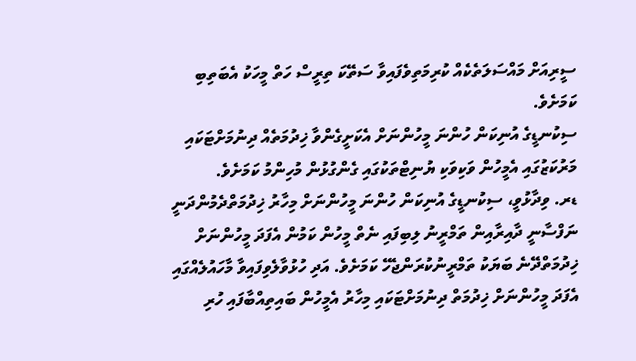ސީރިއަށް މައްސަލަތެކެއް ކުރިމަތިވެފައިވާ ސަތޭކަ ތިރީސް ހަތް މީހަކު އެބަތިބި ކަމަށެވެ.
ސިކުނޑީގެ އުނިކަން ހުންނަ މީހުންނަށް އެކަށީގެންވާ ޚިދުމަތެއް ދިނުމަށްޓަކައި މަރުކަޒުގައި އެމީހުން ވަކިވަކި ޔުނިޓްތަކުގައި ގެންގުޅުން މުހިންމު ކަމަށެވެ.
ޑރ. ވިދާޅުވީ، ސިކުނޑީގެ އުނިކަން ހުންނަ މީހުންނަށް މިހާރު ޚިދުމަތްދެމުންދަނީ ނަފްސާނީ ދާއިރާއިން ތަމްރީނު ލިބިފައި ނެތް މީހުން ކަމުން އެފަދަ މީހުންނަށް ޚިދުމަތްދޭނެ ބަޔަކު ތަމްރީނުކުރަންޖެހޭ ކަމަށެވެ. އަދި ހުޅުވާލެވިފައިވާ މާހައުލެއްގައި އެފަދަ މީހުންނަށް ޚިދުމަތް ދިނުމަށްޓަކައި މިހާރު އެމީހުން ބައިތިއްބާފައި ހުރި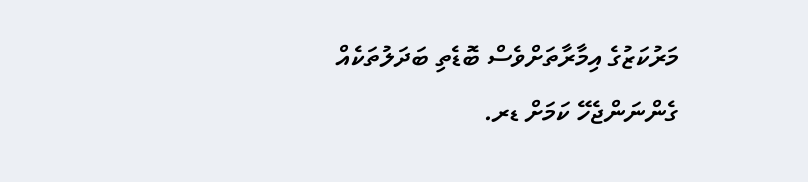މަރުކަޒުގެ އިމާރާތަށްވެސް ބޮޑެތި ބަދަލުތަކެއް ގެންނަންޖެހޭ ކަމަށް ޑރ.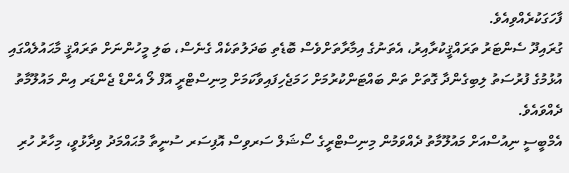ފާހަގަކުރެއްވިއެވެ.
ގުރައިދޫ ސެންޓަރު ތަރައްޤީކުރާއިރު، އެތަނުގެ އިމާރާތަށްވެސް ބޮޑެތި ބަދަލުތަކެއް ގެނެސް، ބަލި މީހުންނަށް ތަރައްޤީ މާޙައުލެއްގައި އުޅުމުގެ ފުރުސަތު ލިބިގެންދާ ގޮތަށް ތަން ބައްޓަންކުރުމަށް ހަމަޖެހިފައިވާކަމަށް މިނިސްޓްރީ އޮފް ލޯ އެންޑް ޖެންޑަރ އިން މައުލޫމާތު ދެއްވައެވެ.
އެމްބީސީ ނިއުސްއަށް މައުލޫމާތު ދެއްވަމުން މިނިސްޓްރީގެ ސޯޝަލް ސަރވިސް އޮފިސަރ ސުނީތާ މުޙައްމަދު ވިދާޅުވީ، މިހާރު ހުރި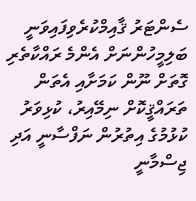ސެންޓަރު ޤާއިމްކުރެވިފައިވަނީ ބަލިމީހުންނަށް އެންމެ ރައްކާތެރި ގޮތަށް ނޫން ކަމަށާއި އެތަން ތަރައްޤީކޮށް ނިމޭއިރު، ކުޅިވަރު ކުޅުމުގެ އިތުރުން ނަފްސާނީ އަދި ޖިސްމާނީ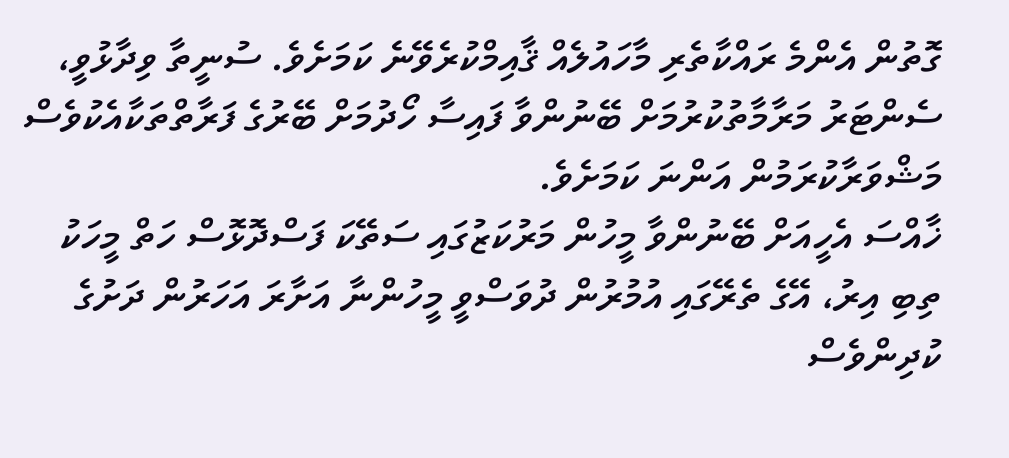ގޮތުން އެންމެ ރައްކާތެރި މާހައުލެއް ޤާއިމްކުރެވޭނެ ކަމަށެވެ. ސުނީތާ ވިދާޅުވީ، ސެންޓަރު މަރާމާތުކުރުމަށް ބޭނުންވާ ފައިސާ ހޯދުމަށް ބޭރުގެ ފަރާތްތަކާއެކުވެސް މަޝްވަރާކުރަމުން އަންނަ ކަމަށެވެ.
ޚާއްސަ އެހީއަށް ބޭނުންވާ މީހުން މަރުކަޒުގައި ސަތޭކަ ފަސްދޮޅޮސް ހަތް މީހަކު ތިބި އިރު، އޭގެ ތެރޭގައި އުމުރުން ދުވަސްވީ މީހުންނާ އަށާރަ އަހަރުން ދަށުގެ ކުދިންވެސް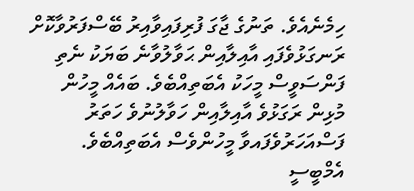ހިމެނެއެވެ. ތަނުގެ ޖާގަ ފުރިފައިވާއިރު ބޭސްފަރުވާކޮށް ރަނގަޅުވެފައި އާއިލާއިން ޙަވާލުވާނެ ބަޔަކު ނެތި ފަންސަވީސް މީހަކު އެބަތިއްބެވެ. ބައެއް މީހުން މުޅިން ރަގަޅުވެ އާއިލާއިން ހަވާލުނުވެ ހަތަރު ފަސްއަހަރުވެފައވާ މީހުންވެސް އެބަތިއްބެވެ.
އެމްބީސީ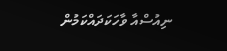ނިއުސްއާ ވާހަކަދައްކަމުން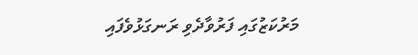މަރުކަޒުގައި ފަރުވާދެވި ރަނގަޅުވެފައި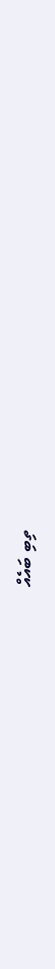ތިބި ބައެއް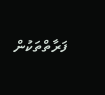ފަރާތްތަކުން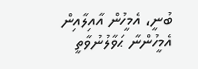ބުނީ، އެމީހުން އާއިލާއިން އެމީހުންނާ ޙަވާލުނުވާތީ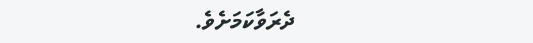ދެރަވާކަމަށެވެ.